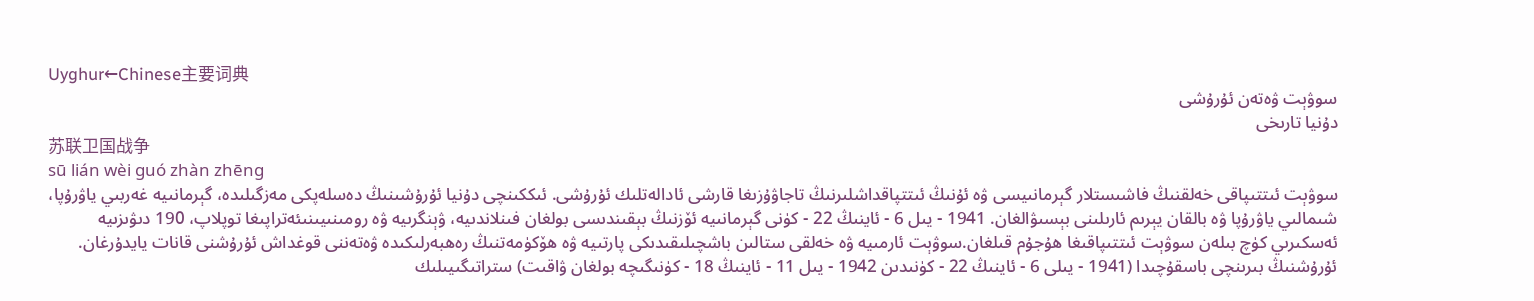Uyghur←Chinese主要词典
سوۋېت ۋەتەن ئۇرۇشى
دۇنيا تارىخى
苏联卫国战争
sū lián wèi guó zhàn zhēng
سوۋېت ئىتتىپاقى خەلقنىڭ فاشىستلار گېرمانىيسى ۋە ئۇنىڭ ئىتتپاقداشلىرنىڭ تاجاۋۇزىغا قارشى ئادالەتلىك ئۇرۇشى. ئىككىنچى دۇنيا ئۇرۇشىنىڭ دەسلەپكى مەزگىلىدە، گېرمانىيە غەربىي ياۋرۇپا، شىمالىي ياۋرۇپا ۋە بالقان يېرىم ئارىلىنى بېسىۋالغان. 1941 - يىل 6 - ئاينىڭ 22 - كۈنى گېرمانىيە ئۆزنىڭ بېقىندىسى بولغان فىنلاندىيە، ۋېنگرىيە ۋە رومىنىيىنىئەتراپىغا توپلاپ، 190 دىۋىزىيە ئەسكىرىي كۈچ بىلەن سوۋېت ئىتتىپاقىغا ھۇجۇم قىلغان.سوۋېت ئارمىيە ۋە خەلقى ستالىن باشچىلىقىدىكى پارتىيە ۋە ھۆكۈمەتنىڭ رەھبەرلىكىدە ۋەتەننى قوغداش ئۇرۇشنى قانات يايدۇرغان. ئۇرۇشنىڭ بىرىنچى باسقۇچىدا (1941 - يىلى 6 - ئاينىڭ 22 - كۈنىدىن 1942 - يىل 11 - ئاينىڭ 18 - كۈنىگىچە بولغان ۋاقىت) ستراتىگىيىلىك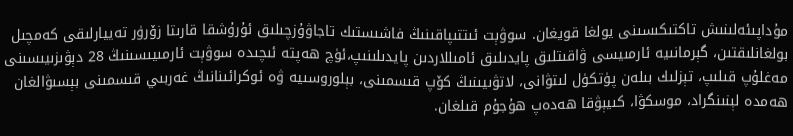مۇداپىئەلىنىش تاكتىكىسىنى يولغا قويغان. سوۋېت ئىتتىپاقىنىڭ فاشىستىك تاجاۋۇزچىلىق ئۇرۇشقا قارىتا زۆرۈر تەييارلىقى كەمچىل بولغانلىقتىن، گېرمانىيە ئارمىيسى ۋاقىتلىق پايدىلىق ئامىللاردىن پايدىلىنىپ،ئۈچ ھەپتە ئىچىدە سوۋېت ئارمىيىسىنىڭ 28 دېۋىزىيىسىنى مەغلۇپ قىلىپ، تېزلىك بىلەن پۈتكۈل لىتۋانى، لاتۋىيىنىڭ كۆپ قىسمىنى، بېلوروسىيە ۋە ئوكرائىنانىڭ غەربىي قىسمىنى بېسىۋالغان ھەمدە لېنىنگراد، موسكۋا، كىيېۋقا ھەدەپ ھۇجۇم قىلغان.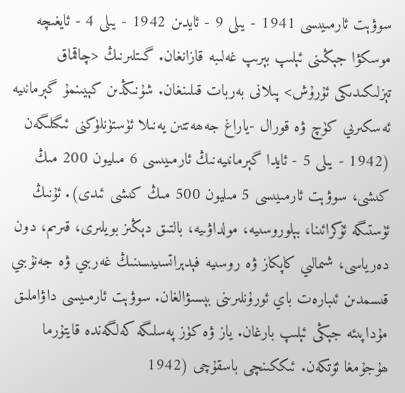سوۋېت ئارمىيىسى 1941 - يىلى 9 - ئايدىن 1942 - يىلى 4 - ئايغىچە موسكۋا جېڭىنى ئېلىپ بېرىپ غەلىبە قازانغان. گىتلىرنىڭ <چاقماق تېزلىكىدىكى ئۇرۇش> پىلانى بەربات قىلىنغان. شۇنىڭدىن كېيىنمۇ گېرمانىيە ئەسكىرىي كۈچ ۋە قورال -ياراغ جەھەتتىن يەنىلا ئۈستۈنلۈكنى ئىگىلىگەن (1942 - يىلى 5 - ئايدا گېرمانىيەنىڭ ئارمىيىسى 6 مىليون 200 مىڭ كىشى، سوۋېت ئارمىيىسى 5 مىليون 500 مىڭ كىشى ئىدى). ئۇنىڭ ئۈستىگە ئۇكرائىنا، بېلوروسىيە، مولداۋىيە، بالتىق دېڭىز بويلىرى، قىرىم، دون دەرياسى، شىمالىي كاپكاز ۋە روسىيە فېدېراتسىيىسىنىڭ غەربىي ۋە جەنۇبىي قىسمدىن ئىبارەت باي ئورۇنلىرىنى بېسىۋالغان. سوۋېت ئارمىيسى داۋاملىق مۇداپىئە جېڭى ئېلىپ بارغان. ياز ۋە كۈز پەسلىگە كەلگەندە قايتۇرما ھۇجۇمغا ئۆتكەن. ئىككىنچى باسقۇچى (1942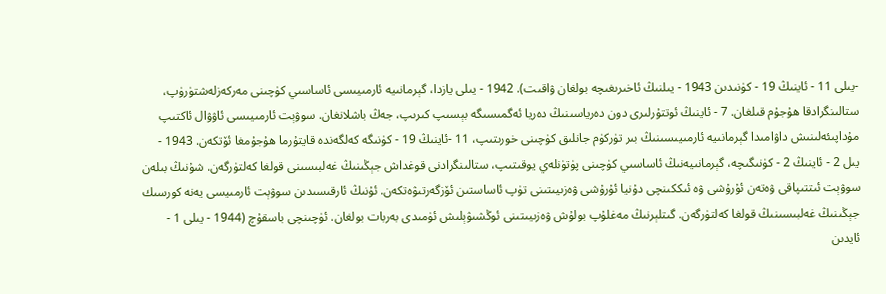-يىلى 11 - ئاينىڭ 19 - كۈنىدىن 1943 - يىلنىڭ ئاخىرىغىچە بولغان ۋاقىت). 1942 - يىلى يازدا، گېرمانىيە ئارمىيىسى ئاساسىي كۈچىنى مەركەزلەشتۈرۈپ، ستالىنگرادقا ھۇجۇم قىلغان. 7 - ئاينىڭ ئوتتۇرلىرى دون دەرياسىنىڭ دەريا ئەگمىسىگە بېسىپ كىرىپ، جەڭ باشلانغان. سوۋېت ئارمىيىسى ئاۋۋال ئاكتىپ مۇداپىئەلىنىش داۋامىدا گېرمانىيە ئارمىيىسىنىڭ بىر تۈركۈم جانلىق كۈچىنى خورىتىپ، 11 -ئاينىڭ 19 - كۈنىگە كەلگەندە قايتۇرما ھۇجۇمغا ئۆتكەن. 1943 - يىل 2 - ئاينىڭ 2 - كۈنىگىچە، گېرمانىيەنىڭ ئاساسىي كۈچىنى پۈتۈنلەي يوقىتىپ، ستالىنگرادنى قوغداش جېڭىنىڭ غەلبىسىنى قولغا كەلتۈرگەن. شۇنىڭ بىلەن سوۋېت ئىتتىپاقى ۋەتەن ئۇرۇشى ۋە ئىككىنچى دۇنيا ئۇرۇشى ۋەزىيىتىنى تۈپ ئاساستىن ئۆزگەرتىۋەتكەن. ئۇنىڭ ئارقىسىدىن سوۋېت ئارمىيسى يەنە كورسىك جېڭىنىڭ غەلبىسىنىڭ قولغا كەلتۈرگەن. گىتلېرنىڭ مەغلۇپ بولۇش ۋەزىيىتىنى ئوڭشىۋېلىش ئۈمىدى بەربات بولغان. ئۈچىنچى باسقۇچ (1944 - يىلى 1 - ئايدىن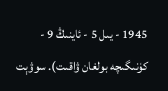1945 - يىل 5 - ئاينىڭ 9 - كۈنىگىچە بولغان ۋاقىت). سوۋېت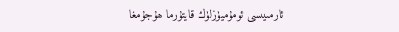ئارمىيىسى ئومۇميۈزلۈك قايتۇرما ھۇجۇمغا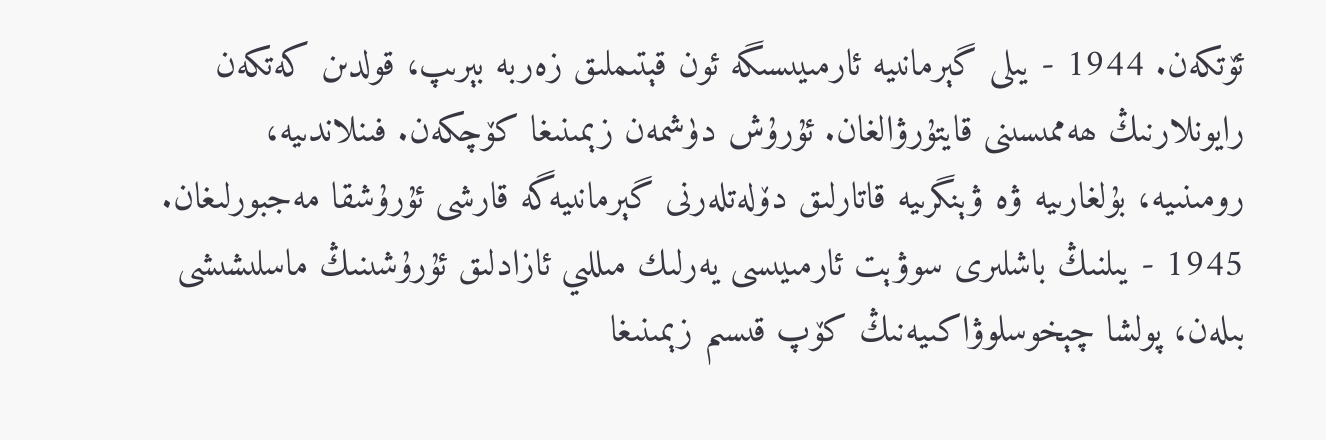ئۆتكەن. 1944 - يىلى گېرمانىيە ئارمىيىسىگە ئون قېتىملىق زەربە بېرىپ، قولدىن كەتكەن رايونلارنىڭ ھەممىسىنى قايتۇرۋالغان. ئۇرۇش دۈشمەن زېمىنىغا كۆچكەن. فىنلاندىيە، رومىنىيە، بۇلغارىيە ۋە ۋېنگرىيە قاتارلىق دۆلەتلەرنى گېرمانىيەگە قارشى ئۇرۇشقا مەجبورلىغان. 1945 - يىلنىڭ باشلىرى سوۋېت ئارمىيىسى يەرلىك مىللىي ئازادلىق ئۇرۇشىنىڭ ماسلىشىشى بىلەن، پولشا چېخوسلوۋاكىيەنىڭ كۆپ قىسىم زېمىنىغا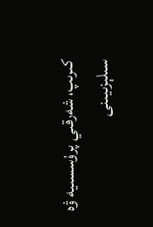كىرىپ، شەرقىي پرۇسسىيە ۋە سىلېزىيىنى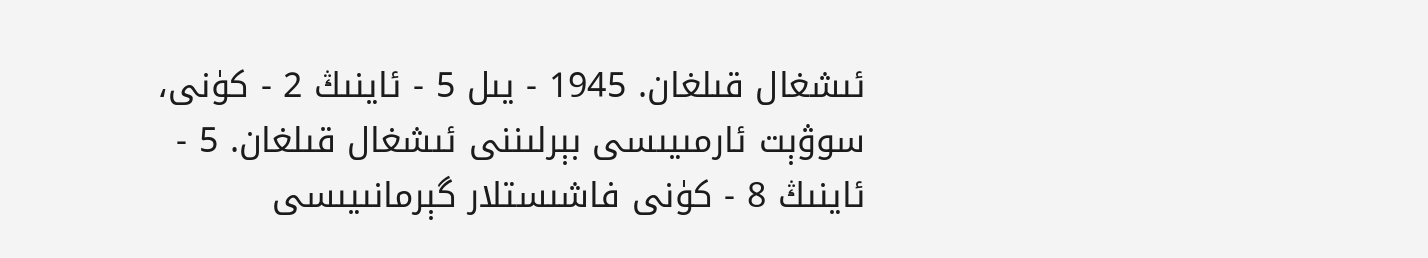ئىشغال قىلغان. 1945 - يىل 5 - ئاينىڭ 2 - كۈنى، سوۋېت ئارمىيىسى بېرلىننى ئىشغال قىلغان. 5 - ئاينىڭ 8 - كۈنى فاشىستلار گېرمانىيىسى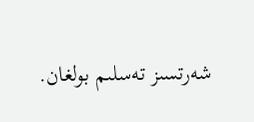شەرتسىز تەسلىم بولغان.